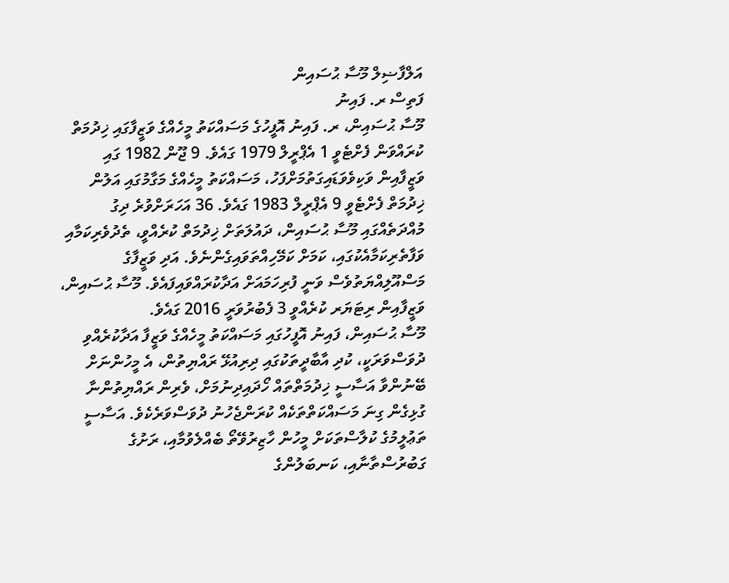އަލްފާޟިލް މޫސާ ޙުސައިން
ފަތިސް ރ. ފައިނު
މޫސާ ޙުސައިން، ރ. ފައިނު އޮފީހުގެ މަސައްކަތު މީހެއްގެ ވަޒީފާގައި ޚިދުމަތް ކުރައްވަން ފެށްޓެވީ 1 އެޕްރީލް 1979 ގައެވެ. 9 ޖޫން 1982 ގައި ވަޒީފާއިން ވަކިވެވަޑައިގަތުމަށްފަހު، މަސައްކަތު މީހެއްގެ މަގާމުގައި އަލުން ޚިދުމަތް ފެށްޓެވީ 9 އެޕްރީލް 1983 ގައެވެ. 36 އަހަރަށްވުރެ ދިގު މުއްދަތެއްގައި މޫސާ ޙުސައިން، ދައުލަތަށް ޚިދުމަތް ކުރެއްވީ، ތެދުވެރިކަމާއި ވަފާތެރިކަމާއެކުގައި، ކަމަށް ކަމޭހިއްތަވައިގެންނެވެ. އަދި ވަޒީފާގެ މަސްއޫލިއްޔަތުވެސް ވަނީ ފުރިހަމައަށް އަދާކުރައްވައިފައެވެ. މޫސާ ޙުސައިން، ވަޒީފާއިން ރިޓަޔަރ ކުރެއްވީ 3 ފެބުރުވަރީ 2016 ގައެވެ.
މޫސާ ޙުސައިން، ފައިނު އޮފީހުގައި މަސައްކަތު މީހެއްގެ ވަޒީފާ އަދާކުރެއްވި ދުވަސްވަރަކީ، ކުދި އާބާދީތަކުގައި ދިރިއުޅޭ ރައްޔިތުން، އެ މީހުންނަށް ބޭނުންވާ އަސާސީ ޚިދުމަތްތައް ހޯދައިދިނުމަށް، ވެރިން ރައްޔިތުންނާ ގުޅިގެން ގިނަ މަސައްކަތްތަކެއް ކުރަންޖެހުނު ދުވަސްވަރެކެވެ. އަސާސީ ތަޢުލީމުގެ ކުލާސްތަކަށް މީހުން ހާޒިރުވޭތޯ ބެއްލެވުމާއި، ރަށުގެ ގަބުރުސްތާނާއި، ކަނބަލުންގެ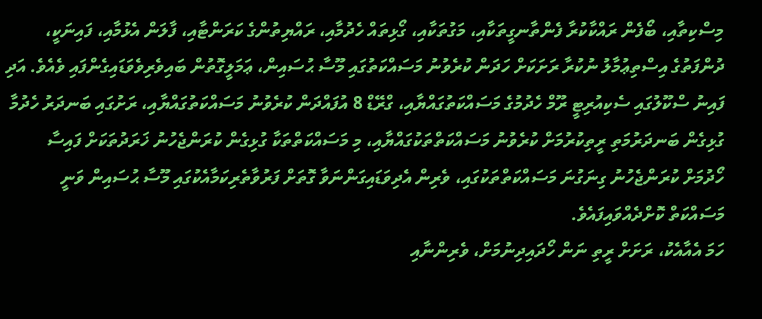މިސްކިތާއި، ބޯފެން ރައްކާކުރާ ފެންތާނގީތަކާއި، މަގުތަކާއި، ގޯޅިތައް ހެދުމާއި، ރައްޔިތުންގެ ކަރަންޓާއި، ފާލަން އެޅުމާއި، ފައިނަކީ، ދުންފަތުގެ އިސްތިޢުމާލު ނުކުރާ ރަށަކަށް ހަދަން ކުރެވުނު މަސައްކަތުގައި މޫސާ ޙުސައިން، ޢަމަލީގޮތުން ބައިވެރިވެވަޑައިގެންފައި ވެއެވެ. އަދި ފައިނު ސްކޫލުގައި ސެކިއުރިޓީ ރޫމް ހެދުމުގެ މަސައްކަތުގައްޔާއި، ގްރޭޑް 8 އުފައްދަން ކުރެވުނު މަސައްކަތުގައްޔާއި، ރަށުގައި ބަނދަރު ހެދުމާ ގުޅިގެން ބަނދަރުމަތި ރީތިކުރުމަށް ކުރެވުނު މަސައްކަތްތަކުގައްޔާއި، މި މަސައްކަތްތަކާ ގުޅިގެން ކުރަންޖެހުނު ޚަރަދުތަކަށް ފައިސާ ހޯދުމަށް ކުރަންޖެހުނު ގިނަގުނަ މަސައްކަތްތަކުގައި، ވެރިން އެދިވަޑައިގަންނަވާ ގޮތަށް ފަރުވާތެރިކަމާއެކުގައި މޫސާ ޙުސައިން ވަނީ މަސައްކަތް ކޮށްދެއްވައިފައެވެ.
ހަމަ އެއާއެކު، ރަށަށް ރީތި ނަން ހޯދައިދިނުމަށް، ވެރިންނާއި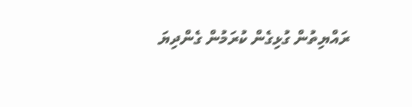ރައްޔިތުން ގުޅިގެން ކުރަމުން ގެންދިޔަ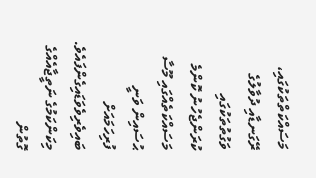މަސައްކަތްތަކުގައި، ރޭގަނޑާއި ދުވާލުގެ ވަގުތުތަކުގައި ކުރަންޖެހުނު ކޮންމެ މަސައްކަތެއްގައި މޫސާ ޙުސައިން ވަނީ ފުރިހަމައަށް ބައިވެރިވެވަޑައިގެންފައެވެ. މިކަންކަމުގެ ނަތީޖާއެއްގެ ގޮތުން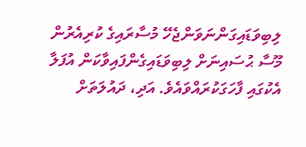ލިބިވަޑައިގަންނަވަންޖެހޭ މުސާރައިގެ ކުރިއެރުން މޫސާ ޙުސައިނަށް ލިބިވަޑައިގެންފައިވާކަން އުފަލާ އެކުގައި ފާހަގަކުރައްވައެވެ. އަދި، ދައުލަތަށް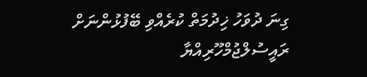ގިނަ ދުވަހު ޚިދުމަތް ކުރެއްވި ބޭފުޅުންނަށް ރައީސުލްޖުމްހޫރިއްޔާ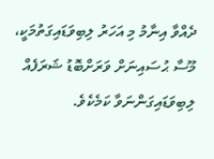ދެއްވާ އިނާމު މި އަހަރު ލިބިވަޑައިގަތުމަކީ، މޫސާ ޙުސައިނަށް ވަރަށްބޮޑު ޝަރަފެއް ލިބިވަޑައިގަންނަވާ ކަމެކެވެ.